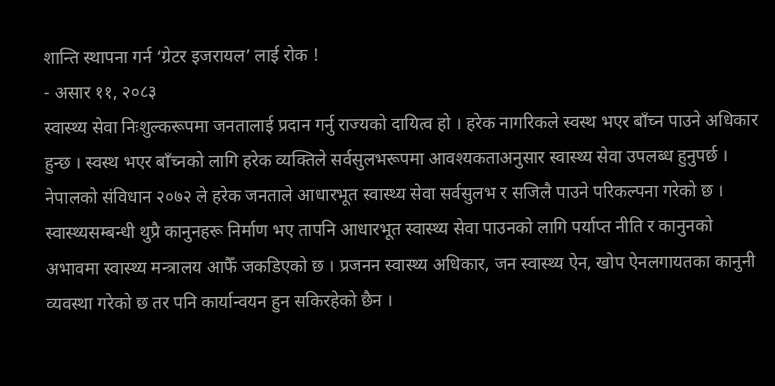शान्ति स्थापना गर्न ‘ग्रेटर इजरायल’ लाई रोक !
- असार ११, २०८३
स्वास्थ्य सेवा निःशुल्करूपमा जनतालाई प्रदान गर्नु राज्यको दायित्व हो । हरेक नागरिकले स्वस्थ भएर बाँच्न पाउने अधिकार हुन्छ । स्वस्थ भएर बाँच्नको लागि हरेक व्यक्तिले सर्वसुलभरूपमा आवश्यकताअनुसार स्वास्थ्य सेवा उपलब्ध हुनुपर्छ । नेपालको संविधान २०७२ ले हरेक जनताले आधारभूत स्वास्थ्य सेवा सर्वसुलभ र सजिलै पाउने परिकल्पना गरेको छ । स्वास्थ्यसम्बन्धी थुप्रै कानुनहरू निर्माण भए तापनि आधारभूत स्वास्थ्य सेवा पाउनको लागि पर्याप्त नीति र कानुनको अभावमा स्वास्थ्य मन्त्रालय आफैँ जकडिएको छ । प्रजनन स्वास्थ्य अधिकार, जन स्वास्थ्य ऐन, खोप ऐनलगायतका कानुनी व्यवस्था गरेको छ तर पनि कार्यान्वयन हुन सकिरहेको छैन ।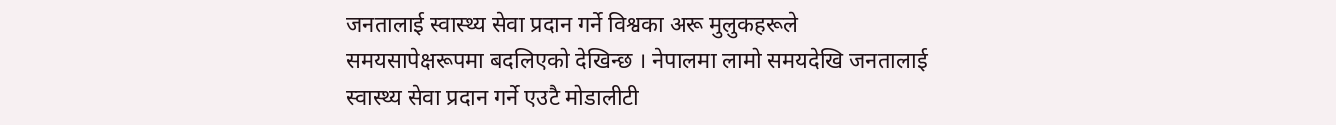जनतालाई स्वास्थ्य सेवा प्रदान गर्ने विश्वका अरू मुलुकहरूले समयसापेक्षरूपमा बदलिएको देखिन्छ । नेपालमा लामो समयदेखि जनतालाई स्वास्थ्य सेवा प्रदान गर्ने एउटै मोडालीटी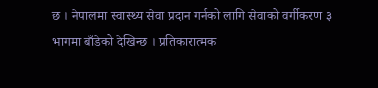छ । नेपालमा स्वास्थ्य सेवा प्रदान गर्नको लागि सेवाको वर्गीकरण ३ भागमा बाँडेको देखिन्छ । प्रतिकारात्मक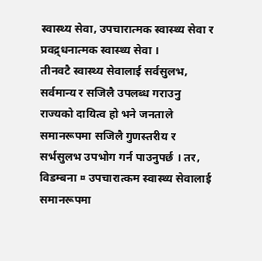स्वास्थ्य सेवा, उपचारात्मक स्वास्थ्य सेवा र प्रवद्र्धनात्मक स्वास्थ्य सेवा ।
तीनवटै स्वास्थ्य सेवालाई सर्वसुलभ, सर्वमान्य र सजिलै उपलब्ध गराउनु राज्यको दायित्व हो भने जनताले समानरूपमा सजिलै गुणस्तरीय र सर्भसुलभ उपभोग गर्न पाउनुपर्छ । तर, विडम्बना ¤ उपचारात्कम स्वास्थ्य सेवालाई समानरूपमा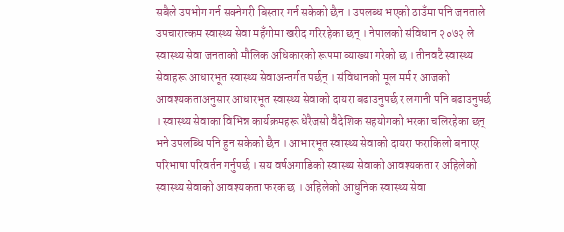सबैले उपभोग गर्न सक्नेगरी बिस्तार गर्न सकेको छैन । उपलब्ध भएको ठाउँमा पनि जनताले उपचारात्कम स्वास्थ्य सेवा महँगोमा खरीद गरिरहेका छन् । नेपालको संविधान २०७२ ले स्वास्थ्य सेवा जनताको मौलिक अधिकारको रूपमा व्याख्या गरेको छ । तीनवटै स्वास्थ्य सेवाहरू आधारभूत स्वास्थ्य सेवाअन्तर्गत पर्छन् । संविधानको मूल मर्म र आजको आवश्यकताअनुसार आधारभूत स्वास्थ्य सेवाको दायरा बढाउनुपर्छ र लगानी पनि बढाउनुपर्छ । स्वास्थ्य सेवाका विभिन्न कार्यक्रमहरू धेरैजसो वैदेशिक सहयोगको भरका चलिरहेका छन् भने उपलब्धि पनि हुन सकेको छैन । आभारभूत स्वास्थ्य सेवाको दायरा फराकिलो बनाएर परिभाषा परिवर्तन गर्नुपर्छ । सय वर्षअगाडिको स्वास्थ्य सेवाको आवश्यकता र अहिलेको स्वास्थ्य सेवाको आवश्यकता फरक छ । अहिलेको आधुनिक स्वास्थ्य सेवा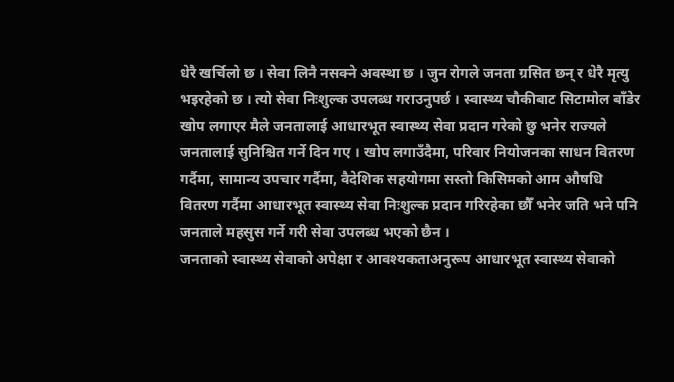धेरै खर्चिलो छ । सेवा लिनै नसक्ने अवस्था छ । जुन रोगले जनता ग्रसित छन् र धेरै मृत्यु भइरहेको छ । त्यो सेवा निःशुल्क उपलब्ध गराउनुपर्छ । स्वास्थ्य चौकीबाट सिटामोल बाँडेर खोप लगाएर मैले जनतालाई आधारभूत स्वास्थ्य सेवा प्रदान गरेको छु भनेर राज्यले जनतालाई सुनिश्चित गर्ने दिन गए । खोप लगाउँदैमा, परिवार नियोजनका साधन वितरण गर्दैमा, सामान्य उपचार गर्दैमा, वैदेशिक सहयोगमा सस्तो किसिमको आम औषधि वितरण गर्दैमा आधारभूत स्वास्थ्य सेवा निःशुल्क प्रदान गरिरहेका छौँ भनेर जति भने पनि जनताले महसुस गर्ने गरी सेवा उपलब्ध भएको छैन ।
जनताको स्वास्थ्य सेवाको अपेक्षा र आवश्यकताअनुरूप आधारभूत स्वास्थ्य सेवाको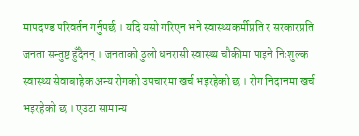मापदण्ड परिवर्तन गर्नुपर्छ । यदि यसो गरिएन भने स्वास्थ्यकर्मीप्रति र सरकारप्रति जनता सन्तुष्ट हुँदैनन् । जनताको ठुलो धनरासी स्वास्थ्य चौकीमा पाइने निःशुल्क स्वास्थ्य सेवाबाहेक अन्य रोगको उपचारमा खर्च भइरहेको छ । रोग निदानमा खर्च भइरहेको छ । एउटा सामान्य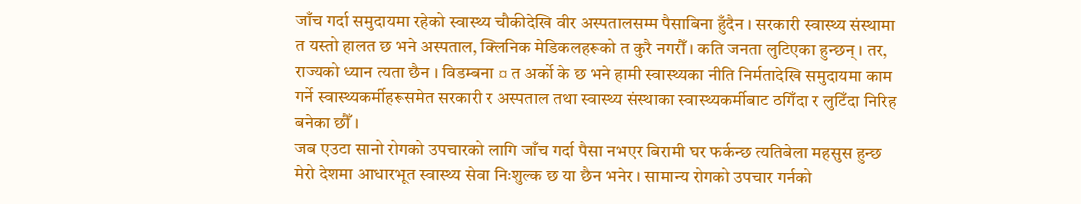जाँच गर्दा समुदायमा रहेको स्वास्थ्य चौकीदेखि वीर अस्पतालसम्म पैसाबिना हुँदैन । सरकारी स्वास्थ्य संस्थामा त यस्तो हालत छ भने अस्पताल, क्लिनिक मेडिकलहरूको त कुरै नगरौँ । कति जनता लुटिएका हुन्छन् । तर, राज्यको ध्यान त्यता छैन । विडम्बना ¤ त अर्को के छ भने हामी स्वास्थ्यका नीति निर्मतादेखि समुदायमा काम गर्ने स्वास्थ्यकर्मीहरूसमेत सरकारी र अस्पताल तथा स्वास्थ्य संस्थाका स्वास्थ्यकर्मीबाट ठगिँदा र लुटिँदा निरिह बनेका छौँ ।
जब एउटा सानो रोगको उपचारको लागि जाँच गर्दा पैसा नभएर बिरामी घर फर्कन्छ त्यतिबेला महसुस हुन्छ मेरो देशमा आधारभूत स्वास्थ्य सेवा निःशुल्क छ या छैन भनेर । सामान्य रोगको उपचार गर्नको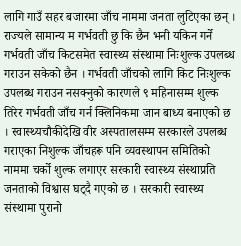लागि गाउँ सहर बजारमा जाँच नाममा जनता लुटिएका छन् । राज्यले सामान्य म गर्भवती छु कि छैन भनी यकिन गर्ने गर्भवती जाँच किटसमेत स्वास्थ्य संस्थामा निःशुल्क उपलब्ध गराउन सकेको छैन । गर्भवती जाँचको लागि किट निःशुल्क उपलब्ध गराउन नसक्नुको कारणले ९ महिनासम्म शुल्क तिरेर गर्भवती जाँच गर्न क्लिनिकमा जान बाध्य बनाएको छ । स्वास्थ्यचौकीदेखि वीर अस्पतालसम्म सरकारले उपलब्ध गराएका निशुल्क जाँचहरू पनि व्यवस्थापन समितिको नाममा चर्को शुल्क लगाएर सरकारी स्वास्थ्य संस्थाप्रति जनताको विश्वास घट्दै गएको छ । सरकारी स्वास्थ्य संस्थामा पुरानो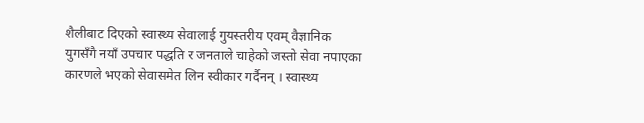शैलीबाट दिएको स्वास्थ्य सेवालाई गुयस्तरीय एवम् वैज्ञानिक युगसँगै नयाँ उपचार पद्धति र जनताले चाहेको जस्तो सेवा नपाएका कारणले भएको सेवासमेत लिन स्वीकार गर्दैनन् । स्वास्थ्य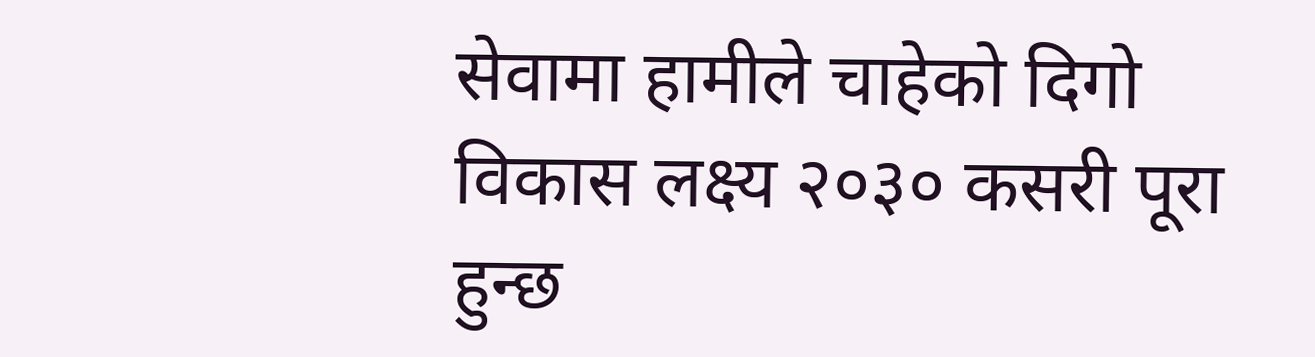सेवामा हामीले चाहेको दिगो विकास लक्ष्य २०३० कसरी पूरा हुन्छ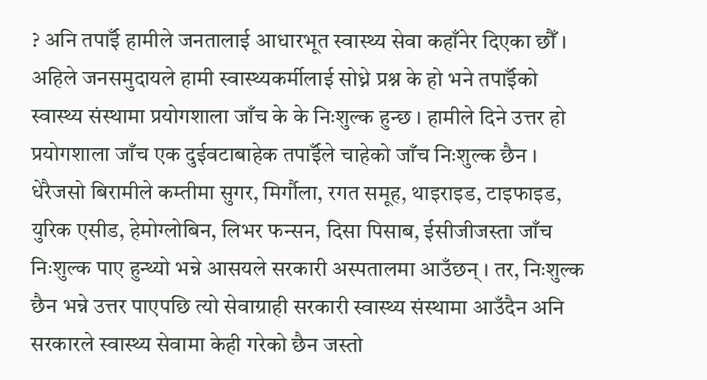? अनि तपाईँ हामीले जनतालाई आधारभूत स्वास्थ्य सेवा कहाँनेर दिएका छौँ । अहिले जनसमुदायले हामी स्वास्थ्यकर्मीलाई सोध्ने प्रश्न के हो भने तपाईँको स्वास्थ्य संस्थामा प्रयोगशाला जाँच के के निःशुल्क हुन्छ । हामीले दिने उत्तर हो प्रयोगशाला जाँच एक दुईवटाबाहेक तपाईँले चाहेको जाँच निःशुल्क छैन । धेरैजसो बिरामीले कम्तीमा सुगर, मिर्गौला, रगत समूह, थाइराइड, टाइफाइड, युरिक एसीड, हेमोग्लोबिन, लिभर फन्सन, दिसा पिसाब, ईसीजीजस्ता जाँच निःशुल्क पाए हुन्थ्यो भन्ने आसयले सरकारी अस्पतालमा आउँछन् । तर, निःशुल्क छैन भन्ने उत्तर पाएपछि त्यो सेवाग्राही सरकारी स्वास्थ्य संस्थामा आउँदैन अनि सरकारले स्वास्थ्य सेवामा केही गरेको छैन जस्तो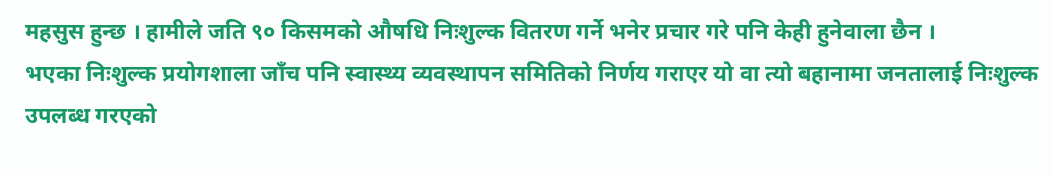महसुस हुन्छ । हामीले जति ९० किसमको औषधि निःशुल्क वितरण गर्ने भनेर प्रचार गरे पनि केही हुनेवाला छैन ।
भएका निःशुल्क प्रयोगशाला जाँच पनि स्वास्थ्य व्यवस्थापन समितिको निर्णय गराएर यो वा त्यो बहानामा जनतालाई निःशुल्क उपलब्ध गरएको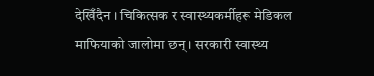देखिँदैन । चिकित्सक र स्वास्थ्यकर्मीहरू मेडिकल माफियाको जालोमा छन् । सरकारी स्वास्थ्य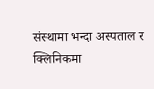संस्थामा भन्दा अस्पताल र क्लिनिकमा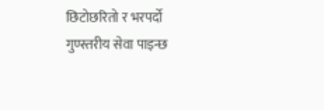छिटोछरितो र भरपर्दो गुण्स्तरीय सेवा पाइन्छ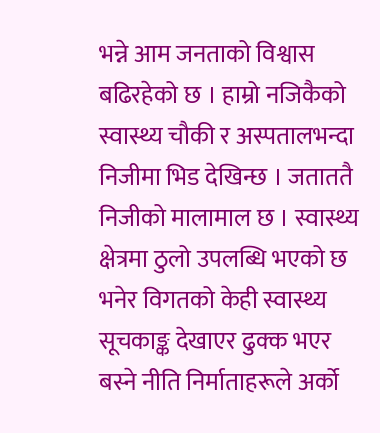भन्ने आम जनताको विश्वास बढिरहेको छ । हाम्रो नजिकैको स्वास्थ्य चौकी र अस्पतालभन्दा निजीमा भिड देखिन्छ । जताततै निजीको मालामाल छ । स्वास्थ्य क्षेत्रमा ठुलो उपलब्धि भएको छ भनेर विगतको केही स्वास्थ्य सूचकाङ्क देखाएर ढुक्क भएर बस्ने नीति निर्माताहरूले अर्को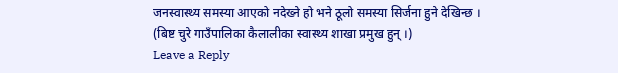जनस्वास्थ्य समस्या आएको नदेख्ने हो भने ठूलो समस्या सिर्जना हुने देखिन्छ ।
(बिष्ट चुरे गाउँपालिका कैलालीका स्वास्थ्य शाखा प्रमुख हुन् ।)
Leave a Reply